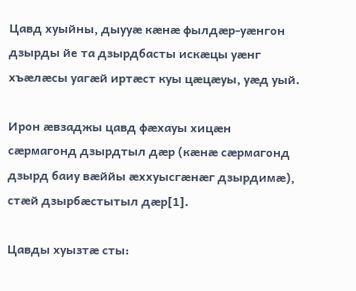Цавд хуыйны, дыууæ кæнæ фылдæр-уæнгон дзырды йе та дзырдбасты искæцы уæнг хъæлæсы уагæй иртæст куы цæцæуы, уæд уый.

Ирон æвзаджы цавд фæхауы хицæн сæрмагонд дзырдтыл дæр (кæнæ сæрмагонд дзырд баиу вæййы æххуысгæнæг дзырдимæ), стæй дзырбæстытыл дæр[1].

Цавды хуызтæ сты: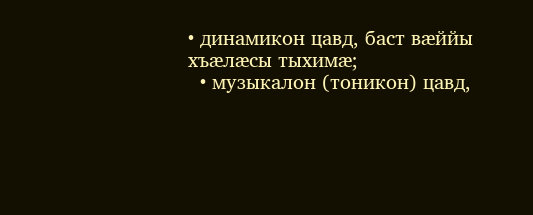• динамикон цавд, баст вæййы хъæлæсы тыхимæ;
  • музыкалон (тоникон) цавд,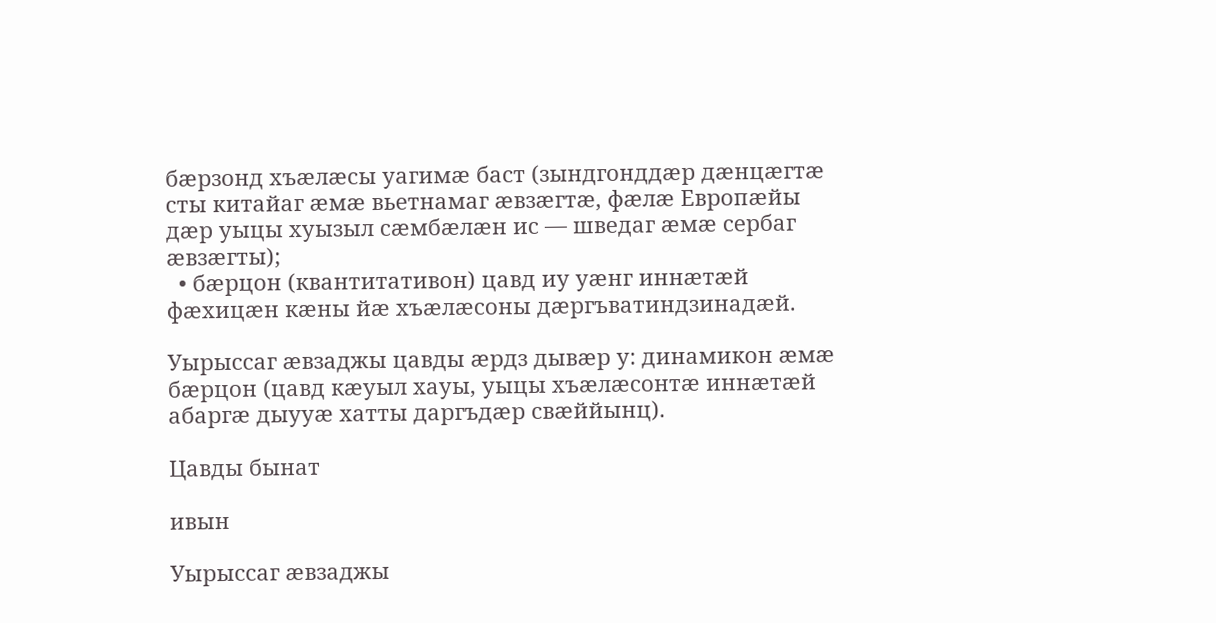бæрзонд хъæлæсы уагимæ баст (зындгонддæр дæнцæгтæ сты китайаг æмæ вьетнамаг æвзæгтæ, фæлæ Европæйы дæр уыцы хуызыл сæмбæлæн ис — шведаг æмæ сербаг æвзæгты);
  • бæрцон (квантитативон) цавд иу уæнг иннæтæй фæхицæн кæны йæ хъæлæсоны дæргъватиндзинадæй.

Уырыссаг æвзаджы цавды æрдз дывæр у: динамикон æмæ бæрцон (цавд кæуыл хауы, уыцы хъæлæсонтæ иннæтæй абаргæ дыууæ хатты даргъдæр свæййынц).

Цавды бынат

ивын

Уырыссаг æвзаджы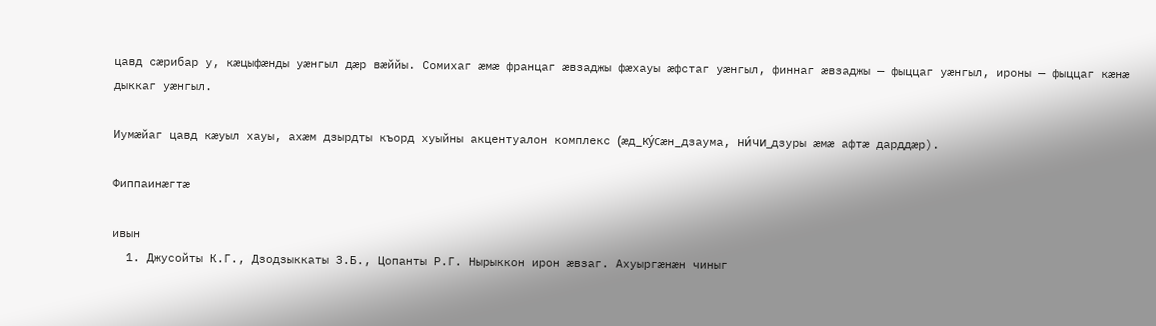цавд сæрибар у, кæцыфæнды уæнгыл дæр вæййы. Сомихаг æмæ францаг æвзаджы фæхауы æфстаг уæнгыл, финнаг æвзаджы — фыццаг уæнгыл, ироны — фыццаг кæнæ дыккаг уæнгыл.

Иумæйаг цавд кæуыл хауы, ахæм дзырдты къорд хуыйны акцентуалон комплекс (æд_ку́сæн_дзаума, ни́чи_дзуры æмæ афтæ дарддæр).

Фиппаинæгтæ

ивын
  1. Джусойты К.Г., Дзодзыккаты З.Б., Цопанты Р.Г. Нырыккон ирон æвзаг. Ахуыргæнæн чиныг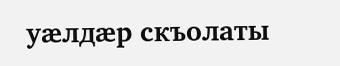уæлдæр скъолаты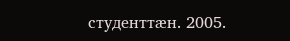студенттæн. 2005.